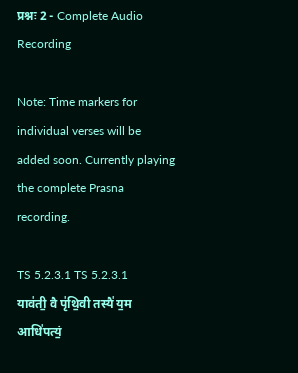प्रश्नः 2 - Complete Audio Recording

Note: Time markers for individual verses will be added soon. Currently playing the complete Prasna recording.

TS 5.2.3.1 TS 5.2.3.1
याव॑ती॒ वै पृ॑थि॒वी तस्यै॑ य॒म आधि॑पत्यं॒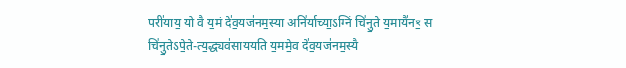परी॑याय॒ यो वै य॒मं दे॑व॒यज॑नम॒स्या अनि॑र्याच्या॒ऽग्निं चि॑नु॒ते य॒मायै॑नꣳ॒ स चि॑नु॒तेऽपे॒ते-त्य॒द्ध्यव॑साययति य॒ममे॒व दे॑व॒यज॑नम॒स्यै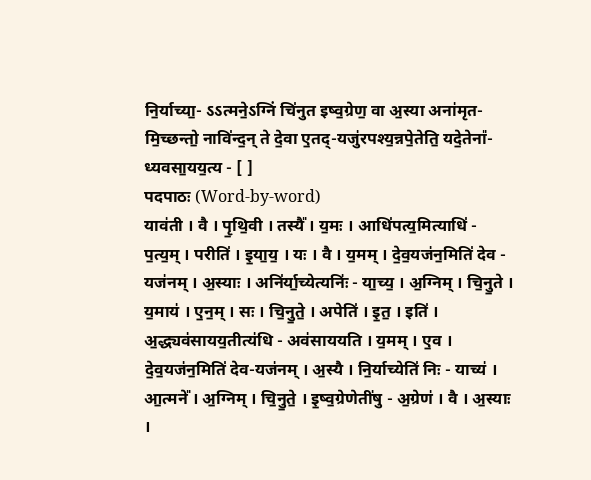नि॒र्याच्या॒- ऽऽत्मने॒ऽग्निं चि॑नुत इष्व॒ग्रेण॒ वा अ॒स्या अना॑मृत-मि॒च्छन्तो॒ नावि॑न्द॒न् ते दे॒वा ए॒तद्-यजु॑रपश्य॒न्नपे॒तेति॒ यदे॒तेना᳚-ध्यवसा॒यय॒त्य - [ ]
पदपाठः (Word-by-word)
याव॑ती । वै । पृ॒थि॒वी । तस्यै᳚ । य॒मः । आधि॑पत्य॒मित्याधि॑ - प॒त्य॒म् । परीति॑ । इ॒या॒य॒ । यः । वै । य॒मम् । दे॒व॒यज॑न॒मिति॑ देव - यज॑नम् । अ॒स्याः । अनि॑र्या॒च्येत्यनिः॑ - या॒च्य॒ । अ॒ग्निम् । चि॒नु॒ते । य॒माय॑ । ए॒न॒म् । सः । चि॒नु॒ते॒ । अपेति॑ । इ॒त॒ । इति॑ । अ॒द्ध्यव॑सायय॒तीत्य॑धि - अव॑साययति । य॒मम् । ए॒व । दे॒व॒यज॑न॒मिति॑ देव-यज॑नम् । अ॒स्यै । नि॒र्याच्येति॑ निः - याच्य॑ । आ॒त्मने᳚ । अ॒ग्निम् । चि॒नु॒ते॒ । इ॒ष्व॒ग्रेणेती॑षु - अ॒ग्रेण॑ । वै । अ॒स्याः ।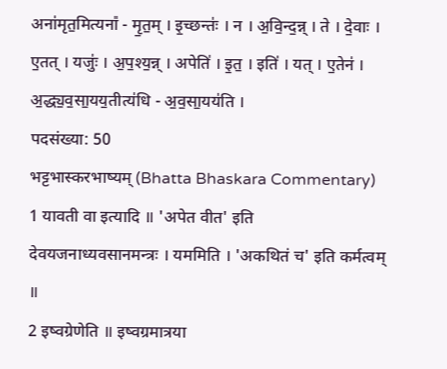अना॑मृत॒मित्यना᳚ - मृ॒त॒म् । इ॒च्छन्तः॑ । न । अ॒वि॒न्द॒न्न् । ते । दे॒वाः । ए॒तत् । यजुः॑ । अ॒प॒श्य॒न्न् । अपेति॑ । इ॒त॒ । इति॑ । यत् । ए॒तेन॑ । अ॒द्ध्य॒व॒सा॒यय॒तीत्य॑धि - अ॒व॒सा॒यय॑ति ।
पदसंख्या: 50
भट्टभास्करभाष्यम् (Bhatta Bhaskara Commentary)
1 यावती वा इत्यादि ॥ 'अपेत वीत' इति देवयजनाध्यवसानमन्त्रः । यममिति । 'अकथितं च' इति कर्मत्वम् ॥
2 इष्वग्रेणेति ॥ इष्वग्रमात्रया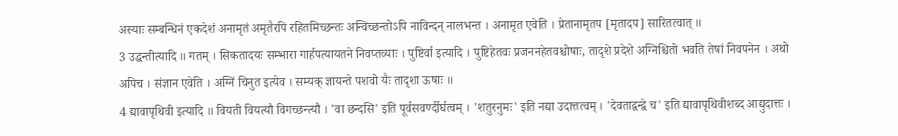अस्याः सम्बन्धिनं एकदेशं अनामृतं अमृतैरपि रहितमिच्छन्तः अन्विच्छन्तोऽपि नाविन्दन् नालभन्त । अनामृत एवेति । प्रेतानामृतप [मृतादप] सारितत्वात् ॥
3 उद्धन्तीत्यादि ॥ गतम् । सिकतादयः सम्भारा गार्हपत्यायतने निवप्तव्याः । पुष्टिर्वा इत्यादि । पुष्टिहेतवः प्रजननहेतवश्चोषाः, तादृशे प्रदेशे अग्निश्चितो भवति तेषां निवपनेन । अथो अपिच । संज्ञान एवेति । अग्निं चिनुत इत्येव । सम्यक् ज्ञायन्ते पशवो यैः तादृशा ऊषाः ॥
4 द्यावापृथिवी इत्यादि ॥ वियती वियत्यौ विगच्छन्त्यौ । 'वा छन्दसि' इति पूर्वसवर्ण्दीर्घत्वम् । 'शतुरनुमः' इति नद्या उदात्तत्वम् । 'देवताद्वन्द्वे च' इति द्यावापृथिवीशब्द आद्युदात्तः ।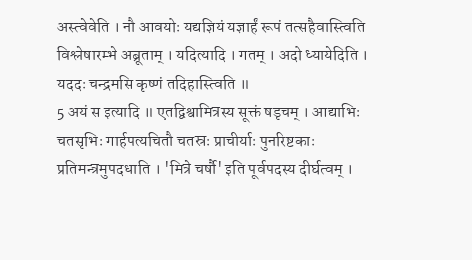अस्त्वेवेति । नौ आवयोः यद्यज्ञियं यज्ञार्हं रूपं तत्सहैवास्त्विति विश्लेषारम्भे अब्रूताम् । यदित्यादि । गतम् । अदो ध्यायेदिति । यददः चन्द्रमसि कृष्णं तदिहास्त्विति ॥
5 अयं स इत्यादि ॥ एतद्विश्वामित्रस्य सूक्तं षडृचम् । आद्याभिः चतसृभिः गार्हपत्यचितौ चतस्रः प्राचीर्याः पुनरिष्टकाः प्रतिमन्त्रमुपदधाति । 'मित्रे चर्षौ' इति पूर्वपदस्य दीर्घत्वम् ।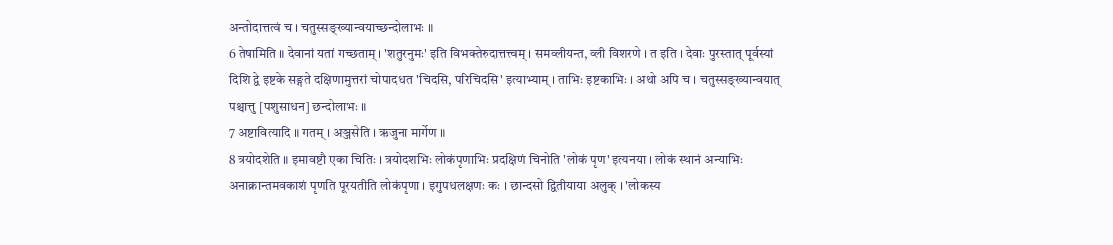अन्तोदात्तत्वं च । चतुस्सङ्ख्यान्वयाच्छन्दोलाभः ॥
6 तेषामिति ॥ देवानां यतां गच्छताम् । 'शतुरनुमः' इति विभक्तेरुदात्तत्त्वम् । समव्लीयन्त, व्ली विशरणे । त इति । देवाः पुरस्तात् पूर्वस्यां दिशि द्वे इष्टके सङ्गते दक्षिणामुत्तरां चोपादधत 'चिदसि, परिचिदसि' इत्याभ्याम् । ताभिः इष्टकाभिः । अथो अपि च । चतुस्सङ्ख्यान्वयात् पश्चात्तु [पशुसाधन] छन्दोलाभः ॥
7 अष्टावित्यादि ॥ गतम् । अञ्जसेति । ऋजुना मार्गेण ॥
8 त्रयोदशेति ॥ इमावष्टौ एका चितिः । त्रयोदशभिः लोकंपृणाभिः प्रदक्षिणं चिनोति 'लोकं पृण' इत्यनया । लोकं स्थानं अन्याभिः अनाक्रान्तमवकाशं पृणति पूरयतीति लोकंपृणा । इगुपधलक्षणः कः । छान्दसो द्वितीयाया अलुक् । 'लोकस्य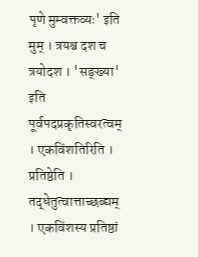पृणे मुम्वक्तव्यः' इति मुम् । त्रयश्च दश च त्रयोदश । 'सङ्ख्या' इति पूर्वपदप्रकृतिस्वरत्वम् । एकविंशतिरिति । प्रतिष्ठेति । तद्धेतुत्वात्ताच्छब्द्यम् । एकविंशस्य प्रतिष्ठां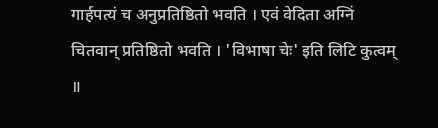गार्हपत्यं च अनुप्रतिष्ठितो भवति । एवं वेदिता अग्निं चितवान् प्रतिष्ठितो भवति । 'विभाषा चेः' इति लिटि कुत्वम् ॥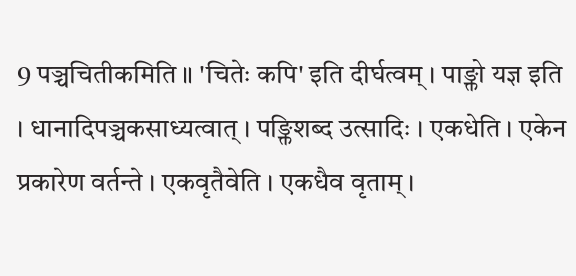9 पञ्चचितीकमिति ॥ 'चितेः कपि' इति दीर्घत्वम् । पाङ्क्तो यज्ञ इति । धानादिपञ्चकसाध्यत्वात् । पङ्क्तिशब्द उत्सादिः । एकधेति । एकेन प्रकारेण वर्तन्ते । एकवृतैवेति । एकधैव वृताम् ।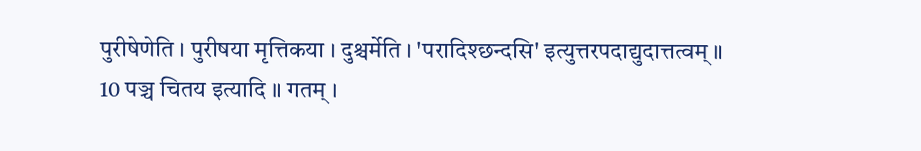पुरीषेणेति । पुरीषया मृत्तिकया । दुश्चर्मेति । 'परादिश्छन्दसि' इत्युत्तरपदाद्युदात्तत्वम् ॥
10 पञ्च चितय इत्यादि ॥ गतम् ।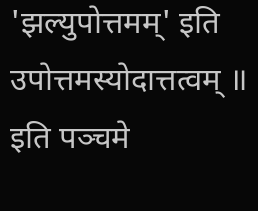'झल्युपोत्तमम्' इति उपोत्तमस्योदात्तत्वम् ॥
इति पञ्चमे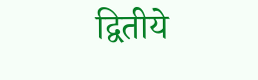द्वितीये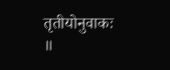तृतीयोनुवाकः ॥